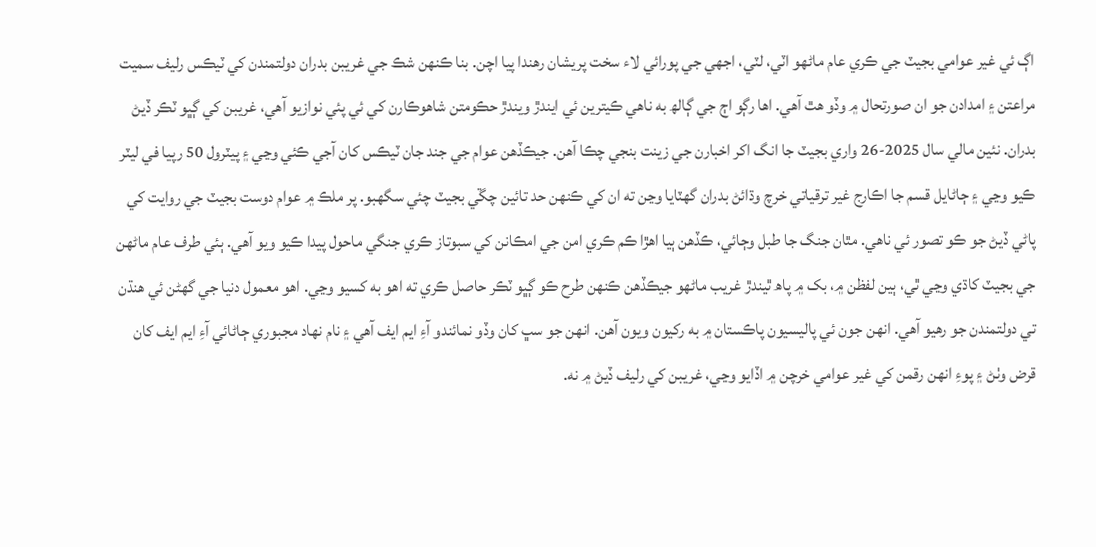اڳ ئي غير عوامي بجيٽ جي ڪري عام ماڻھو اٽي، لٽي، اجھي جي پورائي لاء سخت پريشان رھندا پيا اچن. بنا ڪنھن شڪ جي غريبن بدران دولتمندن کي ٽيڪس رليف سميت مراعتن ۽ امدادن جو ان صورتحال ۾ وڏو ھٿ آھي. اھا رڳو اڄ جي ڳالھ به ناھي ڪيترين ئي ايندڙ ويندڙ حڪومتن شاھوڪارن کي ئي پئي نوازيو آھي، غريبن کي ڳڀو ٽڪر ڏيڻ بدران. نئين مالي سال 2025-26 واري بجيٽ جا انگ اکر اخبارن جي زينت بنجي چڪا آھن. جيڪڏھن عوام جي جند جان ٽيڪس کان آجي ڪئي وڃي ۽ پيٽرول 50 رپيا في ليٽر ڪيو وڃي ۽ ڄاڻايل قسم جا اڪارج غير ترقياتي خرچ وڌائڻ بدران گھٽايا وڃن ته ان کي ڪنھن حد تائين چڱي بجيٽ چئي سگھبو. پر ملڪ ۾ عوام دوست بجيٽ جي روايت کي پاڻي ڏيڻ جو ڪو تصور ئي ناھي. مٿان جنگ جا طبل وڄائي، ڪڏھن ٻيا اھڙا ڪم ڪري امن جي امڪانن کي سبوتاز ڪري جنگي ماحول پيدا ڪيو ويو آھي. ٻئي طرف عام ماڻھن جي بجيٽ کاڌي وڃي ٿي، ٻين لفظن ۾، بک ۾ پاھ ٿيندڙ غريب ماڻھو جيڪڏھن ڪنھن طرح ڪو ڳڀو ٽڪر حاصل ڪري ته اھو به کسيو وڃي. اھو معمول دنيا جي گھڻن ئي ھنڌن تي دولتمندن جو رھيو آھي. انھن جون ئي پاليسيون پاڪستان ۾ به رکيون ويون آھن. انھن جو سڀ کان وڏو نمائندو آءِ ايم ايف آھي ۽ نام نهاد مجبوري ڄاڻائي آءِ ايم ايف کان قرض وٺڻ ۽ پوءِ انھن رقمن کي غير عوامي خرچن ۾ اڏايو وڃي، غريبن کي رليف ڏيڻ ۾ نه.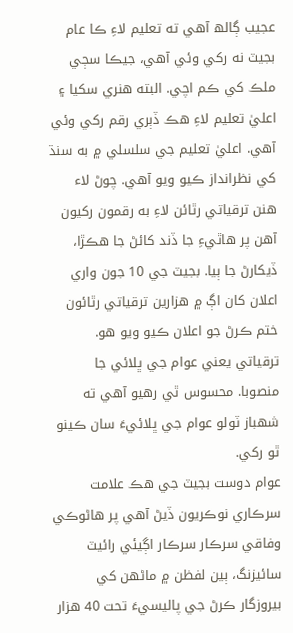عجيب ڳالھ آھي ته تعليم لاءِ ڪا عام بجيٽ نه رکي وئي آھي، جيڪا سڄي ملڪ کي ڪم اچي. البته ھنري سکيا ۽ اعليٰ تعليم لاءِ ھڪ ڏٻري رقم رکي وئي آھي. اعليٰ تعليم جي سلسلي ۾ به سنڌ کي نظرانداز ڪيو ويو آھي. چوڻ لاء ھنن ترقياتي رٿائن لاءِ به رقمون رکيون آھن پر ھاٿيءِ جا ڏند کائڻ جا ھڪڙا، ڏيکارڻ جا ٻيا. بجيٽ جي 10 جون واري اعلان کان اڳ ۾ ھزارين ترقياتي رٿائون ختم ڪرڻ جو اعلان ڪيو ويو ھو. ترقياتي يعني عوام جي ڀلائي جا منصوبا. محسوس ٿي رھيو آھي ته شھباز ٽولو عوام جي ڀلائيءَ سان ڪينو ٿو رکي.
عوام دوست بجيٽ جي ھڪ علامت سرڪاري نوڪريون ڏيڻ آھي پر ھاڻوڪي وفاقي سرڪار سرڪار اڳيئي رائيٽ سائيزنگ، ٻين لفظن ۾ ماڻھن کي بيروزگار ڪرڻ جي پاليسيءَ تحت 40 ھزار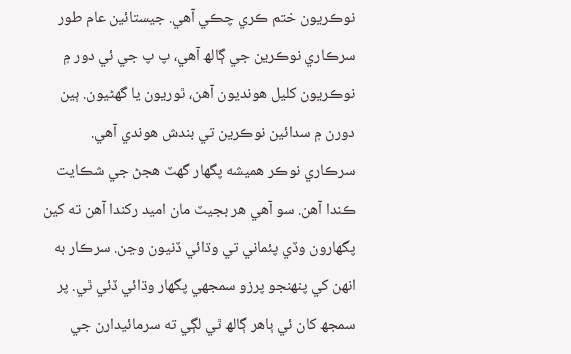نوڪريون ختم ڪري چڪي آھي. جيستائين عام طور سرڪاري نوڪرين جي ڳالھ آھي، پ پ جي ئي دور ۾ نوڪريون کليل ھونديون آھن، ٿوريون يا گھڻيون. ٻين دورن ۾ سدائين نوڪرين تي بندش ھوندي آھي. سرڪاري نوڪر ھميشه پگھار گھٽ ھجڻ جي شڪايت ڪندا آھن. سو آھي ھر بجيٽ مان اميد رکندا آھن ته کين پگھارون وڏي پئماني تي وڌائي ڏنيون وڃن. سرڪار به انھن کي پنھنجو پرزو سمجھي پگھار وڌائي ڏئي ٿي. پر سمجھ کان ئي ٻاھر ڳالھ ٿي لڳي ته سرمائيدارن جي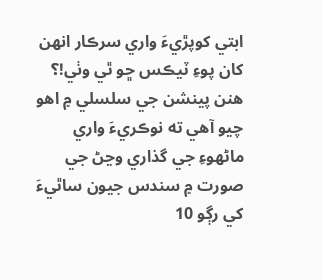ابتي کوپڙيءَ واري سرڪار انھن کان پوءِ ٽيڪس ڇو ٿي وٺي!؟ ھنن پينشن جي سلسلي ۾ اھو چيو آھي ته نوڪريءَ واري ماڻھوءِ جي گذاري وڃڻ جي صورت ۾ سندس جيون ساٿيءَ کي رڳو 10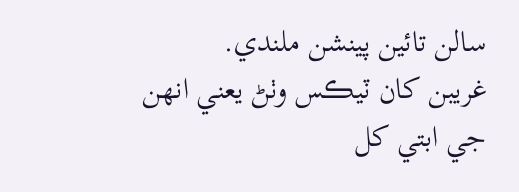سالن تائين پينشن ملندي.
غريبن کان ٽيڪس وٺڻ يعني انھن جي ابتي کل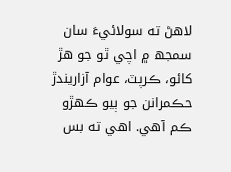لاھڻ ته سولائيءَ سان سمجھ ۾ اچي ٿو جو ھڙ کائو، ڪرپٽ، عوام آزاريندڙ حڪمرانن جو ٻيو ڪھڙو ڪم آھي. اھي ته بس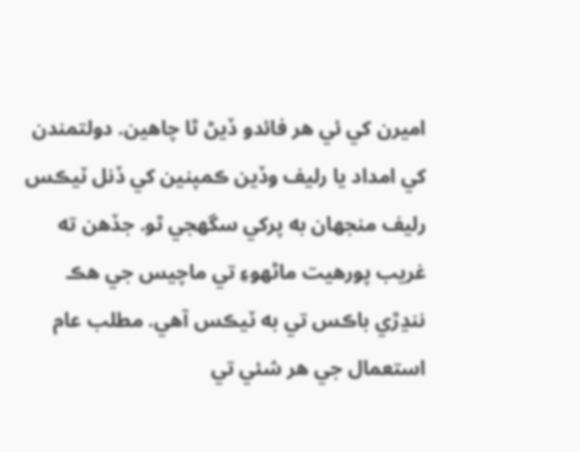اميرن کي ئي ھر فائدو ڏيڻ ٿا چاھين. دولتمندن کي امداد يا رليف وڏين ڪمپنين کي ڏنل ٽيڪس رليف منجھان به پرکي سگھجي ٿو. جڏھن ته غريب پورھيت ماڻھوءِ تي ماچيس جي ھڪ ننڍڙي باڪس تي به ٽيڪس آھي. مطلب عام استعمال جي ھر شئي تي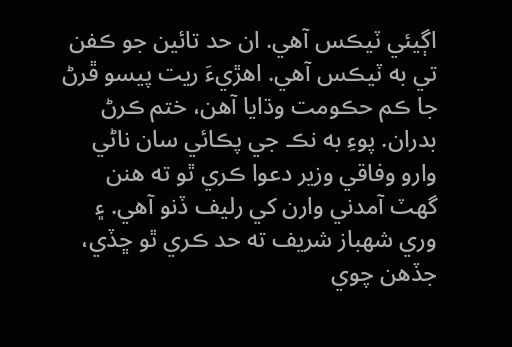اڳيئي ٽيڪس آھي. ان حد تائين جو ڪفن تي به ٽيڪس آھي. اھڙيءَ ريت پيسو ڦرڻ جا ڪم حڪومت وڌايا آھن، ختم ڪرڻ بدران. پوءِ به نڪ جي پڪائي سان ناڻي وارو وفاقي وزير دعوا ڪري ٿو ته ھنن گھٽ آمدني وارن کي رليف ڏنو آھي. ۽ وري شھباز شريف ته حد ڪري ٿو ڇڏي، جڏھن چوي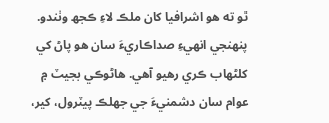ٿو ته ھو اشرافيا کان ملڪ لاءِ ڪجھ وٺندو. پنھنجي انھيءِ صداڪاريءَ سان ھو پاڻ کي کلڻھاب ڪري رھيو آھي. ھاڻوڪي بجيٽ ۾ عوام سان دشمنيءَ جي جھلڪ پيٽرول، کير،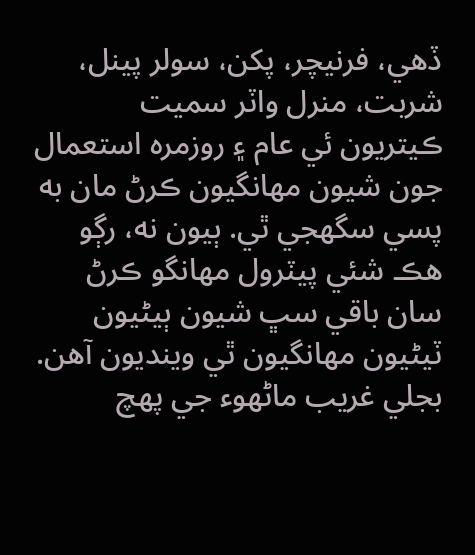ڏھي، فرنيچر، پکن، سولر پينل، شربت، منرل واٽر سميت ڪيتريون ئي عام ۽ روزمره استعمال جون شيون مهانگيون ڪرڻ مان به پسي سگھجي ٿي. ٻيون نه، رڳو ھڪ شئي پيٽرول مھانگو ڪرڻ سان باقي سڀ شيون ٻيڻيون ٽيڻيون مھانگيون ٿي وينديون آھن. بجلي غريب ماڻھوء جي پھچ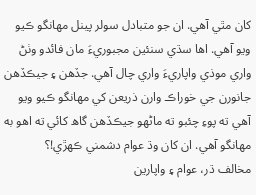کان مٿي آھي. ان جو متبادل سولر پينل مھانگو ڪيو ويو آھي. اھا سڌي سنئين مجبوريءَ مان فائدو وٺڻ واري موذي واپاريءَ واري چال آھي. جڏھن ۽ جيڪڏھن جانورن جي خوراڪ وارن ذريعن کي مھانگو ڪيو ويو آھي ته پوءِ چئبو ته ماڻھو جيڪڏھن گاھ کائي ته اھو به مھانگو آھي. ان کان وڌ عوام دشمني ڪھڙي!؟
مخالف ڌر، عوام ۽ واپارين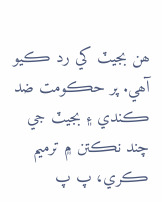ھن بجيٽ کي رد ڪيو آھي. پر حڪومت ضد ڪندي ۽ بجيٽ جي چند نڪتن ۾ ترميم ڪري، پ پ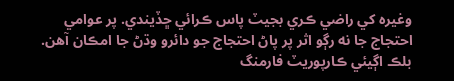وغيره کي راضي ڪري بجيٽ پاس ڪرائي ڇڏيندي. پر عوامي احتجاج جا نه رڳو اثر پر پاڻ احتجاج جو دائرو وڌڻ جا امڪان آھن. بلڪ اڳيئي ڪارپوريٽ فارمنگ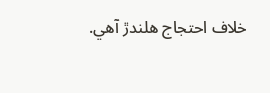خلاف احتجاج ھلندڙ آھي.